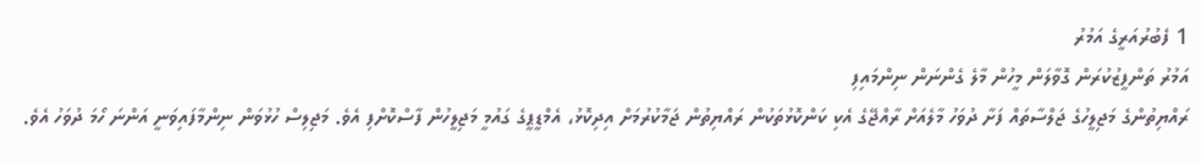1 ފެބުރުއަރީގެ އަމުރު
އަމުރު ތަންފީޒުކުރަން ގޮވާލަން މީހުން މާލެ ގެންނަން ނިންމައިފި
ރައްޔިތުންގެ މަޖިލީހުގެ ޖަލްސާތައް ފަށާ ދުވަހު މާލެއަށް ރާއްޖޭގެ އެކި ކަންކޮޅުތަކުން ރައްޔިތުން ޖަމާކުރުމަށް އިދިކޮޅު، އެމްޑީޕީގެ ގައުމީ މަޖިލީހުން ފާސްކޮށްފި އެވެ. މަޖިލިސް ހުޅުވަން ނިންމާފައިވަނީ އަންނަ ހޯމަ ދުވަހު އެވެ.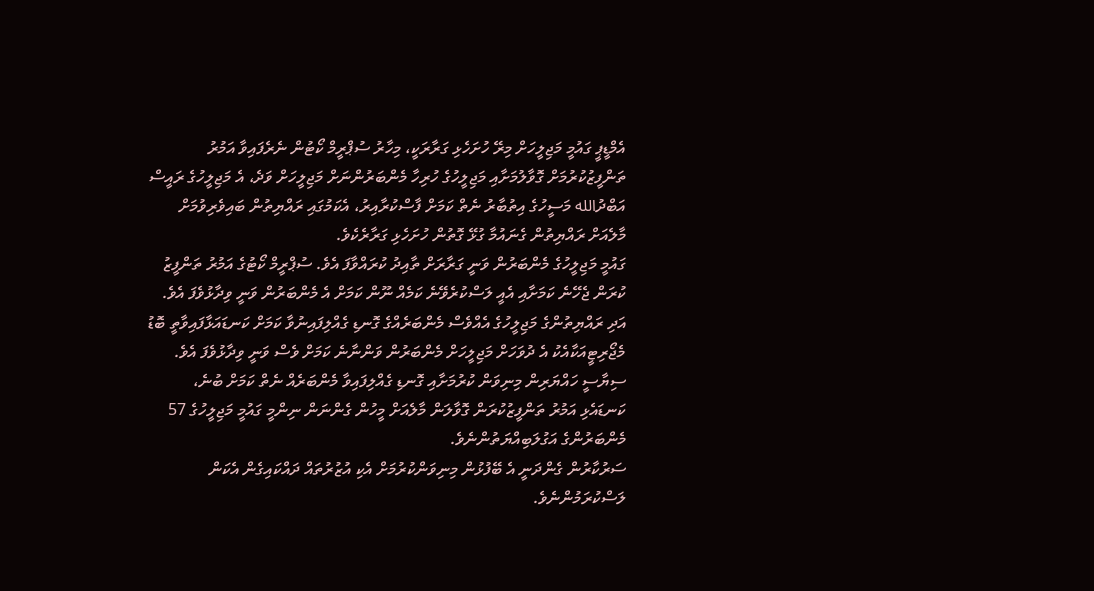އެމްޑީޕީ ގައުމީ މަޖިލީހަށް މިރޭ ހުށަހެޅި ގަރާރަކީ، މިހާރު ސުޕްރީމް ކޯޓުން ނެރެފައިވާ އަމުރު ތަންފީޒުކުރުމަށް ގޮވާލުމަށާއި މަޖިލީހުގެ ހުރިހާ މެންބަރުންނަށް މަޖިލީހަށް ވަދެ، އެ މަޖިލީހުގެ ރައީސް އަބްދުالله މަސީހުގެ އިތުބާރު ނެތް ކަމަށް ފާސްކުރާއިރު، އެކަމުގައި ރައްޔިތުން ބައިވެރިވުމަށް މާލެއަށް ރައްޔިތުން ގެނައުމާ ގުޅޭ ގޮތުން ހުށަހެޅި ގަރާރެކެވެ.
ގައުމީ މަޖިލީހުގެ މެންބަރުން ވަނީ ގަރާރަށް ތާއިދު ކުރައްވާފަ އެވެ. ސުޕްރީމް ކޯޓުގެ އަމުރު ތަންފީޒު ކުރަން ޖެހޭނެ ކަމަށާއި އެއީ ލަސްކުރެވޭނެ ކަމެއް ނޫން ކަމަށް އެ މެންބަރުން ވަނީ ވިދާޅުވެފަ އެވެ. އަދި ރައްޔިތުންގެ މަޖިލީހުގެ އެއްވެސް މެންބަރެއްގެ ގޮނޑި ގެއްލިފައިނުވާ ކަމަށް ކަނޑައަޅާފައިވާތީ ބޮޑު މެޖޯރިޓީއަކާއެކު އެ ދުވަހަށް މަޖިލީހަށް މެންބަރުން ވަންނާނެ ކަމަށް ވެސް ވަނީ ވިދާޅުވެފަ އެވެ.
ސިޔާސީ ހައްޔަރިން މިނިވަން ކުރުމަށާއި ގޮނޑި ގެއްލިފައިވާ މެންބަރެއް ނެތް ކަމަށް ބުނެ، ކަނޑައެޅި އަމުރު ތަންފީޒުކުރަން ގޮވާލަން މާލެއަށް މީހުން ގެންނަން ނިންމީ ގައުމީ މަޖިލީހުގެ 57 މެންބަރުންގެ އަގުލަބިއްޔަތުންނެވެ.
ސަރުކާރުން ގެންދަނީ އެ ބޭފުޅުން މިނިވަންކުރުމަށް އެކި އުޒުރުތައް ދައްކައިގެން އެކަން ލަސްކުރަމުންނެވެ.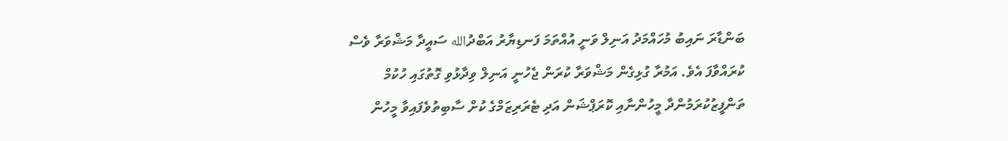ބަންޑާރަ ނައިބު މުހައްމަދު އަނިލް ވަނީ އުއްތަމަ ފަނޑިޔާރު އަބްދުالله ސައީދާ މަޝްވަރާ ވެސް ކުރައްވާފަ އެވެ. އަމުރާ ގުޅިގެން މަޝްވަރާ ކުރަން ޖެހުނީ އަނިލް ވިދާޅުވި ގޮތުގައި ހުކުމް ތަންފީޒުކުރަމުންދާ މީހުންނާއި ކޮރަޕްޝަން އަދި ޓެރަރިޒަމްގެ ކުށް ސާބިތުވެފައިވާ މީހުން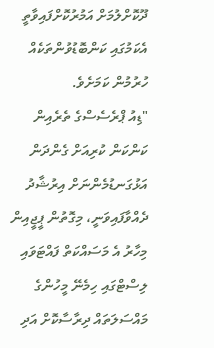ދޫކޮށްލުމަށް އަމުރުކޮށްފައިވާތީ އެކަމުގައި ކަންބޮޑުވުންތަކެއް ހުރުމުން ކަމަށެވެ.
"ޑިއު ޕްރެސެސްގެ ތެރެއިން ކަންކަން ކުރިއަށް ގެންދަން އަޅުގަނޑުމެންނަށް އިރުޝާދު ދެއްވާފައިވަނީ، މިގޮތުން ޕީޖީއިން މިހާރު އެ މަސައްކަތް ފައްޓަވައި ލިސްޓްގައި ހިމެނޭ މީހުންގެ މައްސަލަތައް ދިރާސާކޮށް އަދި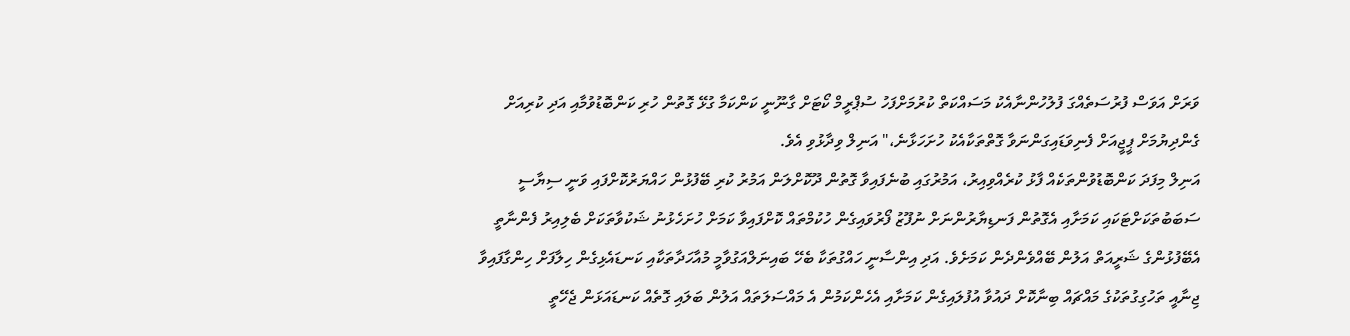ވަރަށް އަވަސް ފުރުސަތެއްގަ ފުލުހުންނާއެކު މަސައްކަތް ކުރުމަށްފަހު ސުޕްރީމް ކޯޓަށް ގާނޫނީ ކަންކަމާ ގުޅޭ ގޮތުން ހުރި ކަންބޮޑުވުމާއި އަދި ކުރިއަށް ގެންދިޔުމަށް ޕީޖީއަށް ފެނިވަޑައިގަންނަވާ ގޮތްތަކާއެކު ހުށަހަޅާނެ،" އަނިލް ވިދާޅުވި އެވެ.
އަނިލް މިފަދަ ކަންބޮޑުވުންތަކެއް ފާޅު ކުރެއްވިއިރު، އަމުރުގައި ބުނެފައިވާ ގޮތުން ދޫކޮށްލަން އަމުރު ކުރި ބޭފުޅުން ހައްޔަރުކޮށްފައި ވަނީ ސިޔާސީ ސަބަބުތަކަށްޓަކައި ކަމަށާއި އެގޮތުން ފަނޑިޔާރުންނަށް ނުފޫޒު ފޯރުވައިގެން ހުކުމްތައް ކޮށްފައިވާ ކަމަށް ހުށަހެޅުނު ޝަކުވާތަކަށް ބެލިއިރު ފެންނާތީ އެބޭފުޅުންގެ ޝަރީއަތް އަލުން ބޭއްވެންދެން ކަމަށެވެ. އަދި އިންސާނީ ހައްގުތަކާ ބެހޭ ބައިނަލްއަގުވާމީ މުއާހަދާތަކާއި ކަނޑައެޅިގެން ހިލާފަށް ހިންގާފައިވާ ޖިނާއީ ތަހުގިގުތަކުގެ މައްޗައް ބިނާކޮށް ދައުވާ އުފުލައިގެން ކަމަށާއި އެހެންކަމުން އެ މައްސަލަތައް އަލުން ބަލައި ގޮތެއް ކަނޑައަޅަން ޖެހޭތީ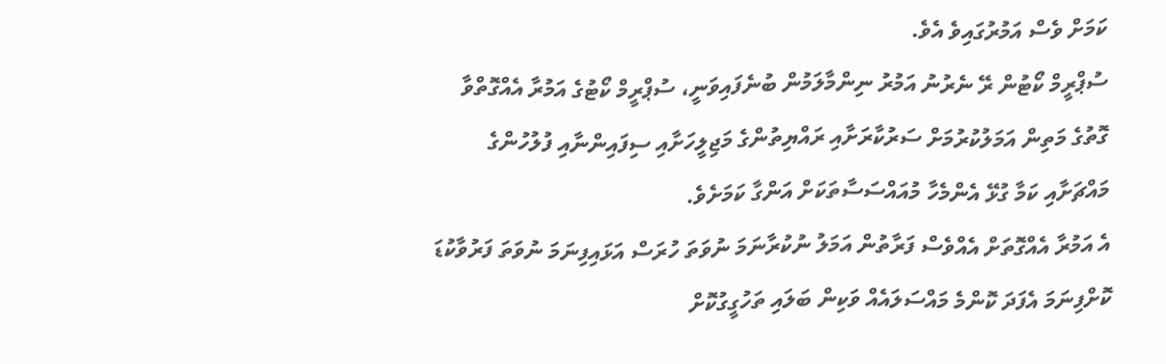ކަމަށް ވެސް އަމުރުގައިވެ އެވެ.
ސުޕްރީމް ކޯޓުން ރޭ ނެރުނު އަމުރު ނިންމާލަމުން ބުނެފައިވަނީ، ސުޕްރީމް ކޯޓުގެ އަމުރާ އެއްގޮތްވާ ގޮތުގެ މަތިން އަމަލުކުރުމަށް ސަރުކާރަށާއި ރައްޔިތުންގެ މަޖިލީހަށާއި ސިފައިންނާއި ފުލުހުންގެ މައްޗަށާއި ކަމާ ގުޅޭ އެންމެހާ މުއައްސަސާތަކަށް އަންގާ ކަމަށެވެ.
އެ އަމުރާ އެއްގޮތަށް އެއްވެސް ފަރާތުން އަމަލު ނުކުރާނަމަ ނުވަތަ ހުރަސް އަޅައިފިނަމަ ނުވަތަ ފަރުވާކުޑަ ކޮށްފިނަމަ އެފަދަ ކޮންމެ މައްސަލައެއް ވަކިން ބަލައި ތަހުގީގުކޮށް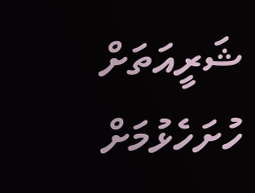ޝަރީއަތަށް ހުށަހެޅުމަށް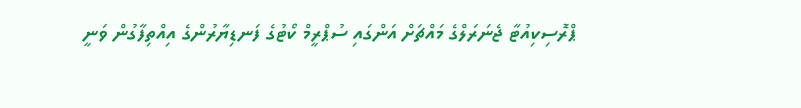ޕްރޮސިކިއުޓާ ޖެނަރަލްގެ މައްޗަށް އަންގައި ސުޕްރީމް ކޯޓުގެ ފަނޑިޔާރުންގެ އިއްތިފާގުން ވަނީ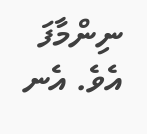ނިންމާފަ އެވެ. އެނ